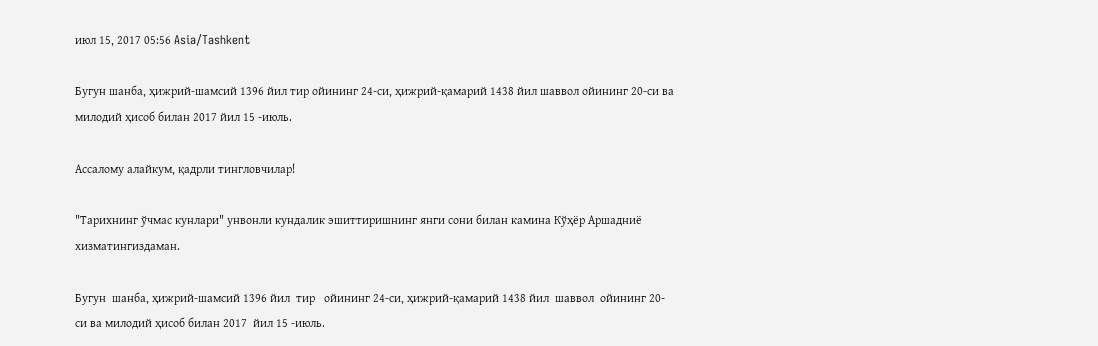июл 15, 2017 05:56 Asia/Tashkent

Бугун шанба, ҳижрий-шамсий 1396 йил тир ойининг 24-си, ҳижрий-қамарий 1438 йил шаввол ойининг 20-си ва милодий ҳисоб билан 2017 йил 15 -июль.

Ассалому алайкум, қадрли тингловчилар!

"Тарихнинг ўчмас кунлари" унвонли кундалик эшиттиришнинг янги сони билан камина Кўҳёр Аршадниё хизматингиздаман.

Бугун  шанба, ҳижрий-шамсий 1396 йил  тир   ойининг 24-си, ҳижрий-қамарий 1438 йил  шаввол  ойининг 20-си ва милодий ҳисоб билан 2017  йил 15 -июль.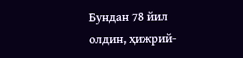Бундан 78 йил олдин, ҳижрий-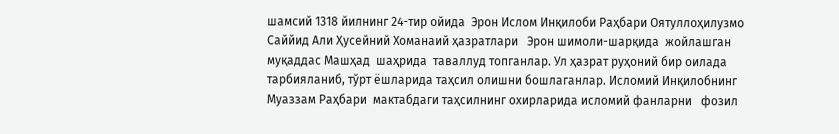шамсий 1318 йилнинг 24-тир ойида  Эрон Ислом Инқилоби Раҳбари Оятуллоҳилузмо  Саййид Али Ҳусейний Хоманаий ҳазратлари   Эрон шимоли-шарқида  жойлашган муқаддас Машҳад  шаҳрида  таваллуд топганлар. Ул ҳазрат руҳоний бир оилада тарбияланиб, тўрт ёшларида таҳсил олишни бошлаганлар. Исломий Инқилобнинг Муаззам Раҳбари  мактабдаги таҳсилнинг охирларида исломий фанларни   фозил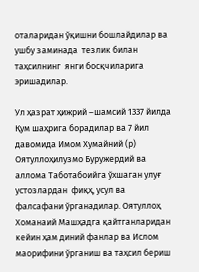оталаридан ўқишни бошлайдилар ва ушбу заминада  тезлик билан таҳсилнинг  янги босқчиларига эришадилар.

Ул ҳазрат ҳижрий –шамсий 1337 йилда Қум шаҳрига борадилар ва 7 йил давомида Имом Хумайний (р) Оятуллоҳилузмо Буружердий ва аллома Таботабоийга ўхшаган улуғ устозлардан  фиқҳ, усул ва фалсафани ўрганадилар. Оятуллоҳ Хоманаий Машҳадга қайтганларидан кейин ҳам диний фанлар ва Ислом маорифини ўрганиш ва таҳсил бериш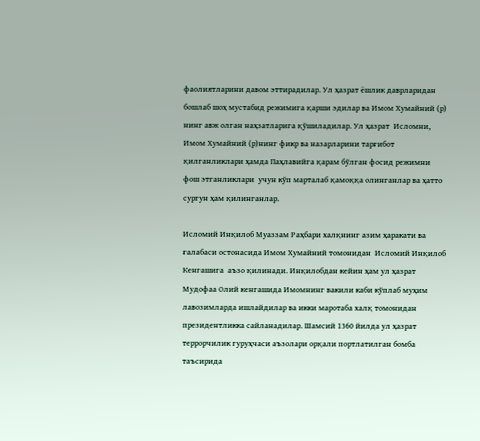фаолиятларини давом эттирадилар. Ул ҳазрат ёшлик даврларидан бошлаб шоҳ мустабид режимига қарши эдилар ва Имом Хумайний (р) нинг авж олган наҳзатларига қўшиладилар. Ул ҳазрат  Исломни,  Имом Хумайний (р)нинг фикр ва назарларини тарғибот қилганликлари ҳамда Паҳлавийга қарам бўлган фосид режимни фош этганликлари  учун кўп марталаб қамоққа олинганлар ва ҳатто сургун ҳам қилинганлар.

Исломий Инқилоб Муаззам Раҳбари халқнинг азим ҳаракати ва ғалабаси остонасида Имом Хумайний томонидан  Исломий Инқилоб Кенгашига  аъзо қилинади. Инқилобдан кейин ҳам ул ҳазрат Мудофаа Олий кенгашида Имомнинг вакили каби кўплаб муҳим лавозимларда ишлайдилар ва икки маротаба халқ томонидан президентликка сайланадилар. Шамсий 1360 йилда ул ҳазрат террорчилик гуруҳчаси аъзолари орқали портлатилган бомба таъсирида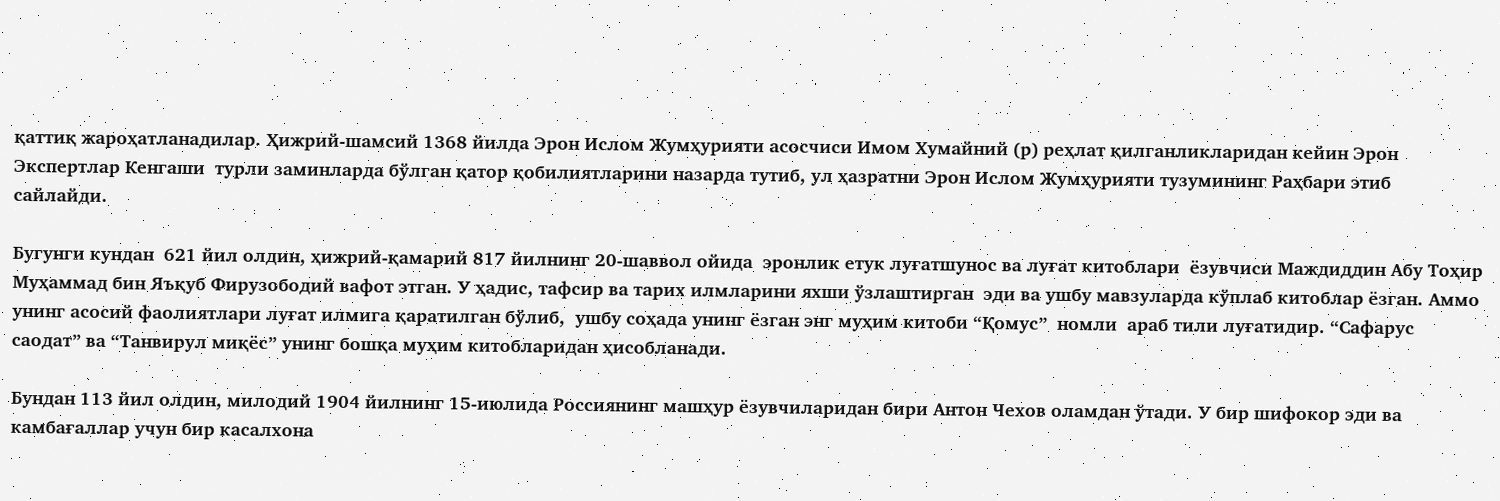қаттиқ жароҳатланадилар. Ҳижрий-шамсий 1368 йилда Эрон Ислом Жумҳурияти асосчиси Имом Хумайний (р) реҳлат қилганликларидан кейин Эрон Экспертлар Кенгаши  турли заминларда бўлган қатор қобилиятларини назарда тутиб, ул ҳазратни Эрон Ислом Жумҳурияти тузумининг Раҳбари этиб сайлайди.

Бугунги кундан  621 йил олдин, ҳижрий-қамарий 817 йилнинг 20-шаввол ойида  эронлик етук луғатшунос ва луғат китоблари  ёзувчиси Маждиддин Абу Тоҳир Муҳаммад бин Яъқуб Фирузободий вафот этган. У ҳадис, тафсир ва тарих илмларини яхши ўзлаштирган  эди ва ушбу мавзуларда кўплаб китоблар ёзган. Аммо унинг асосий фаолиятлари луғат илмига қаратилган бўлиб,  ушбу соҳада унинг ёзган энг муҳим китоби “Қомус”  номли  араб тили луғатидир. “Сафарус саодат” ва “Танвирул миқёс” унинг бошқа муҳим китобларидан ҳисобланади.

Бундан 113 йил олдин, милодий 1904 йилнинг 15-июлида Россиянинг машҳур ёзувчиларидан бири Антон Чехов оламдан ўтади. У бир шифокор эди ва камбағаллар учун бир касалхона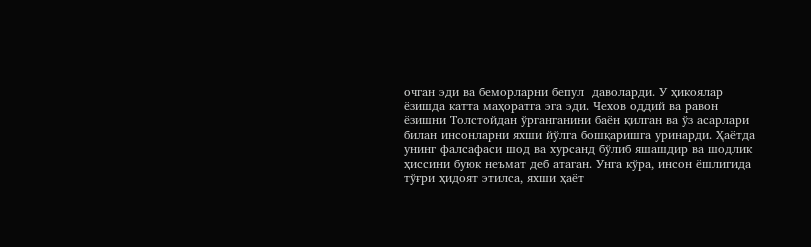очган эди ва беморларни бепул  даволарди. У ҳикоялар ёзишда катта маҳоратга эга эди. Чехов оддий ва равон ёзишни Толстойдан ўрганганини баён қилган ва ўз асарлари билан инсонларни яхши йўлга бошқаришга уринарди. Ҳаётда унинг фалсафаси шод ва хурсанд бўлиб яшашдир ва шодлик ҳиссини буюк неъмат деб атаган. Унга кўра, инсон ёшлигида тўғри ҳидоят этилса, яхши ҳаёт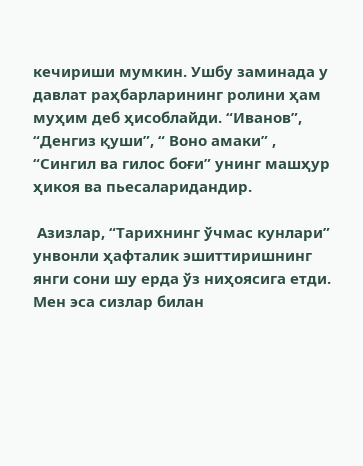кечириши мумкин. Ушбу заминада у  давлат раҳбарларининг ролини ҳам  муҳим деб ҳисоблайди. “Иванов”, “Денгиз қуши”, “ Воно амаки” , “Сингил ва гилос боғи” унинг машҳур ҳикоя ва пьесаларидандир.

 Азизлар, “Тарихнинг ўчмас кунлари” унвонли ҳафталик эшиттиришнинг янги сони шу ерда ўз ниҳоясига етди. Мен эса сизлар билан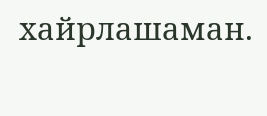хайрлашаман.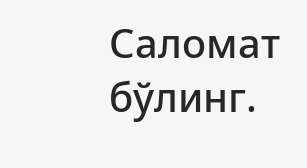Саломат бўлинг.